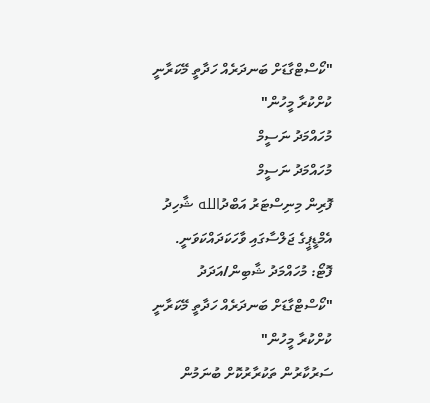"ކޯސްޓްގާޑަށް ބަނދަރެއް ހަދާތީ މޭކަރާނީ ކުށްކުރާ މީހުން"
މުހައްމަދު ނަސީމް
މުހައްމަދު ނަސީމް
ފޮރިން މިނިސްޓަރު އަބްދުالله ޝާހިދު އެމްޑީޕީގެ ޖަލްސާގައި ވާހަކަދައްކަވަނީ. ފޮޓޯ: މުހައްމަދު ޝާބިން/އަދަދު
"ކޯސްޓްގާޑަށް ބަނދަރެއް ހަދާތީ މޭކަރާނީ ކުށްކުރާ މީހުން"
ސަރުކާރުން ތަކުރާރުކޮށް ބުނަމުން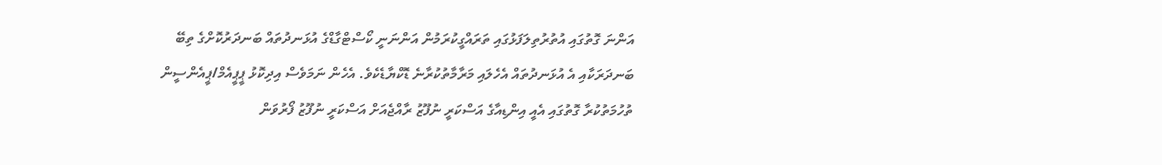އަންނަ ގޮތުގައި އުތުރުތިލަފަޅުގައި ތަރައްގީކުރަމުން އަންނަނީ ކޯސްޓްގާޑްގެ އުޅަނދުތައް ބަނދަރުކޮށްގެ ތިބޭ ބަނދަރަކާއި އެ އުޅަނދުތައް އެހެލައި މަރާމާތުކުރާނެ ޑޮކްޔާޑެކެވެ. އެހެން ނަމަވެސް އިދިކޮޅު ޕީޕީއެމް/ޕީއެންސީން ތުހުމަތުކުރާ ގޮތުގައި އެއީ އިންޑިއާގެ އަސްކަރީ ނުފޫޒު ރާއްޖެއަށް އަސްކަރީ ނުފޫޒު ފޯރުވަން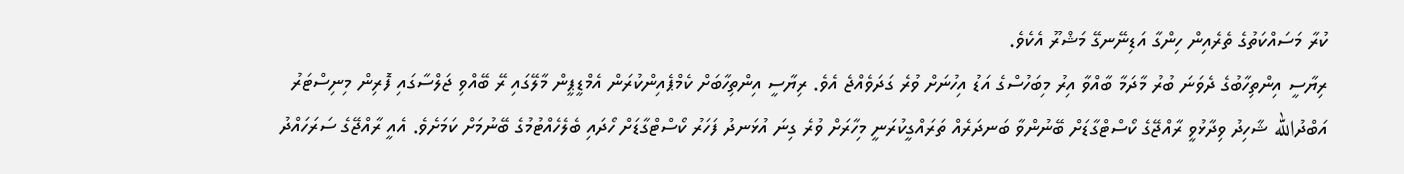ކުރާ މަސައްކަތުގެ ތެރެއިން ހިންގާ އަޑިނޭނގޭ މަޝްރޫ އެކެވެ.
ރިޔާސީ އިންތިހާބުގެ ދެވަނަ ބުރު މާދަމާ ބާއްވާ އިރު މިބަހުސްގެ އަޑު އިހުނަށް ވުރެ ގަދަވެއްޖެ އެވެ. ރިޔާސީ އިންތިހާބަށް ކެމްޕެއިންކުރަން އެމްޑީޕީން މާލޭގައި ރޭ ބޭއްވި ޖަލްސާގައި ފޮރިން މިނިސްޓަރު އަބްދުالله ޝާހިދު ވިދާޅުވީ ރާއްޖޭގެ ކޯސްޓްގާޑަށް ބޭނުންވާ ބަނދަރެއް ތަރައްގީކުރަނީ މިހާރަށް ވުރެ ގިނަ އުޅަނދު ފަހަރު ކޯސްޓްގާޑަށް ހޯދައި ބެލެހެއްޓުމުގެ ބޭނުމަށް ކަމަށެވެ. އެއީ ރާއްޖޭގެ ސަރަހައްދު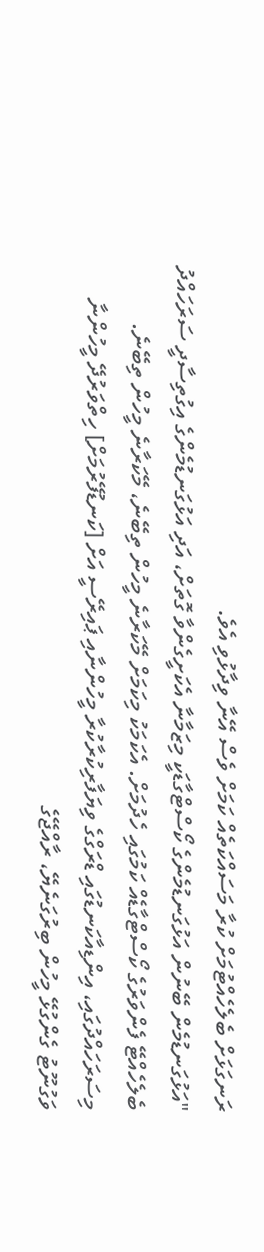ރަނގަޅަށް ބެލެހެއްޓުމަށް ކުރާ މަސައްކަތެއް ކަމަށް ވެސް އޭނާ ވިދާޅުވި އެވެ.
"އަޅުގަނޑުމެން ބޭނުން އަޅުގަނޑުމެންގެ ކޯސްޓްގާޑަކީ މިޒަމާނާ އެކަށީގެންވާ ގޮތަށް، އަދި އަޅުގަނޑުމެންގެ އިގުތިސާދީ ސަރަހައްދު ބެލެހެއްޓޭ ފެންވަރުގެ ކޯސްޓްގާޑެއް ކަމުގައި ހެދުމަށް. އެކަމަކު މިކަމަށް މޭކަރާނެ މީހުން ތިބޭނެ، މޭކަރާނެ މީހުން ތިބޭނެ. މިސަރަހައްދުގައި، އިންޑިއާކަނޑުގައި ޑްރަގްގެ ވިޔަފާރިކުރާކުރާ މީހުންނާއި ޕައިރޭސީ އަށް [ކަނޑުފޭރުމަށް] ހިތްވަރުދޭ މީހުންނާ ވަގުނޫޓު ގެންގުޅޭ މީހުން ބިރުގަނެޔޭ، ރާއްޖޭގެ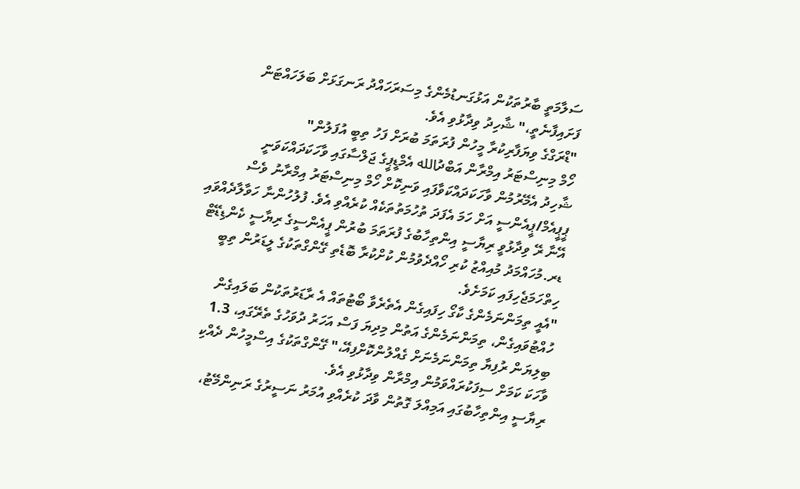ސަލާމަތީ ބާރުތަކުން އަޅުގަނޑުމެންގެ މިސަރަހައްދު ރަނގަޅަށް ބަލަހައްޓަން ފަށައިފާނެތީ،" ޝާހިދު ވިދާޅުވި އެވެ.
"ޑްރަގްގެ ވިޔަފާރިކުރާ މީހުން ފުރަތަމަ ބުރަށް ފަހު ތިބީ އުފަލުން"
ހޯމް މިނިސްޓަރު އިމްރާން އަބްދުالله އެމްޑީޕީގެ ޖަލްސާގައި ވާހަކަދައްކަވަނީ
ޝާހިދު އެމޭރުމުން ވާހަކަދައްކަވާފައި ވަނިކޮށް ހޯމް މިނިސްޓަރު އިމްރާނު ވެސް ޕީޕީއެމް/ޕީއެންސީ އަށް ހަމަ އެފަދަ ތުހުމަތުތަކެއް ކުރެއްވި އެވެ. ފުލުހުންނާ ހަވާލާދެއްވައި އޭނާ ރޭ ވިދާޅުވީ ރިޔާސީ އިންތިހާބުގެ ފުރަތަމަ ބުރުން ޕީއެންސީގެ ރިޔާސީ ކެންޑިޑޭޓް ޑރ.މުހައްމަދު މުއިއްޒު ކުރި ހޯއްދެވުމުން ކުށްކުރާ ބޮޑެތި ގޭންގްތަކުގެ ލީޑަރުން ތިބީ ހިތްހަމަޖެހިފައި ކަމަށެވެ.
"އެއީ ތިމަންނަމެންގެ ކާގޯ ހިފައިގެން އެތެރެވާ ބޯޓުތައް އެ ރާޑަރުތަކުން ބަލައިގެން ހުއްޓުވައިގެން، ތިމަންނަމެންގެ އަތުން މިދިޔަ ފަސް އަހަރު ދުވަހުގެ ތެރޭގައި، 1.3 ބިލިޔަން ރުފިޔާ ތިމަންނަމެނަށް ގެއްލުންކޮށްފިއޭ،" ގޭންގްތަކުގެ އިސްމީހުން ދެއްކި ވާހަކަ ކަމަށް ސިފަކުރައްވަމުން އިމްރާން ވިދާޅުވި އެވެ.
ރިޔާސީ އިންތިހާބުގައި އަމިއްލަ ގޮތުން ވާދަ ކުރެއްވި އުމަރު ނަސީރުގެ ރަނިންމޭޓު،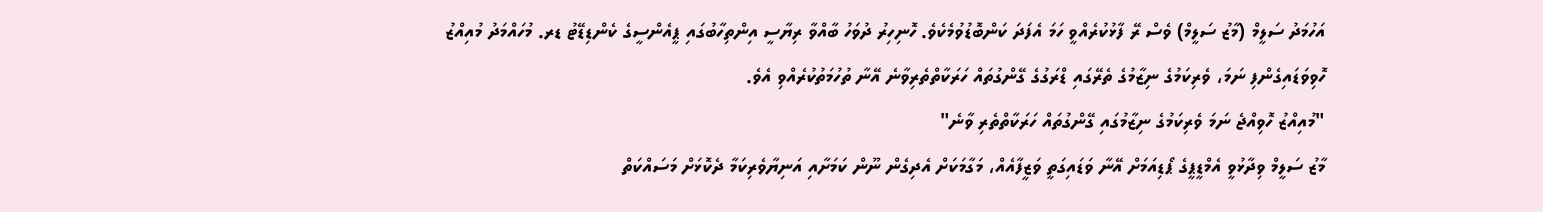އަހުމަދު ސަލީމް (މާޒު ސަލީމް) ވެސް ރޭ ފާޅުކުރެއްވީ ހަމަ އެފަދަ ކަންބޮޑުވުމެކެވެ. ހޮނިހިރު ދުވަހު ބާއްވާ ރިޔާސީ އިންތިހާބުގައި ޕީއެންސީގެ ކެންޑިޑޭޓު ޑރ. މުހައްމަދު މުއިއްޒު ހޮވިވަޑައިގެންފި ނަމަ، ވެރިކަމުގެ ނިޒާމުގެ ތެރޭގައި ޑްރަގުގެ ގޭންގުތައް ހަރަކާތްތެރިވާނެ އޭނާ ތުހުމަތުކުރެއްވި އެވެ.
"މުއިއްޒު ހޮވިއްޖެ ނަމަ ވެރިކަމުގެ ނިޒާމުގައި ގޭންގުތައް ހަރަކާތްތެރި ވާނެ"
މާޒު ސަލީމް ވިދާޅުވީ އެމްޑީޕީގެ ޕޯޑިއަމަށް އޭނާ ވަޑައިގަތީ ވަޒީފާއެއް، މަގާމަކަށް އެދިގެން ނޫން ކަމަށާއި އަނިޔާވެރިކަމާ ދެކޮޅަށް މަސައްކަތް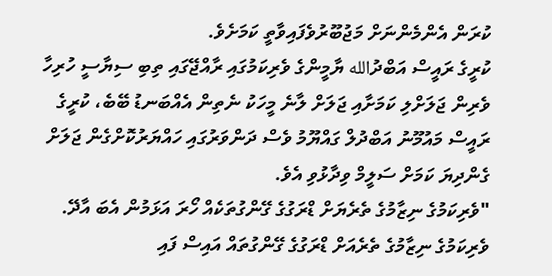ކުރަން އެންމެންނަށް މަޖުބޫރުވެފައިވާތީ ކަމަށެވެ.
ކުރީގެ ރައީސް އަބްދުالله ޔާމީންގެ ވެރިކަމުގައި ރާއްޖޭގައި ތިބި ސިޔާސީ ހުރިހާ ވެރިން ޖަލަށްލި ކަމަށާއި ޖަލަށް ލާނެ މީހަކު ނެތިން އެއްބަނޑު ބޭބެ، ކުރީގެ ރައީސް މައުމޫނު އަބްދުލް ގައްޔޫމު ވެސް ދަންވަރުގައި ހައްޔަރުކޮށްގެން ޖަލަށް ގެންދިޔަ ކަމަށް ސަލީމް ވިދާޅުވި އެވެ.
"ވެރިކަމުގެ ނިޒާމުގެ ތެރެޔަށް ޑްރަގުގެ ގޭންގުތަކެއް ހޯރަ އަޅަމުން އެބަ އާދޭ. ވެރިކަމުގެ ނިޒާމުގެ ތެރެއަށް ޑްރަގުގެ ގޭންގުތައް އައިސް ފައި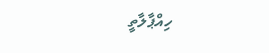ހިއްޕާލާތީ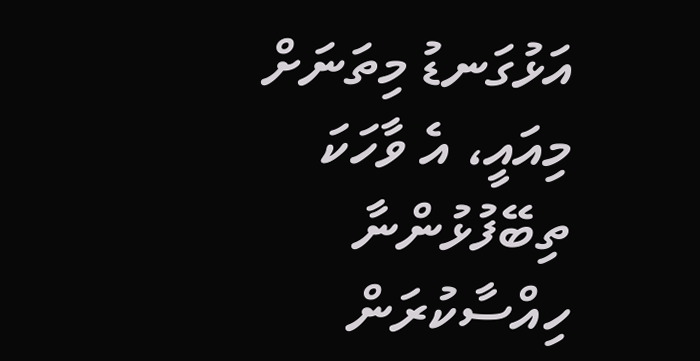އަޅުގަނޑު މިތަނަށް މިއައީ، އެ ވާހަކަ ތިބޭފުޅުންނާ ހިއްސާކުރަން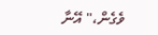ވެގެން،" އޭނާ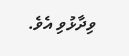ވިދާޅުވި އެވެ.